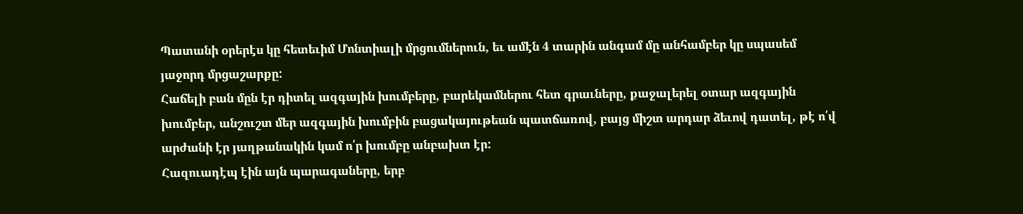Պատանի օրերէս կը հետեւիմ Մոնտիալի մրցումներուն, եւ ամէն 4 տարին անգամ մը անհամբեր կը սպասեմ յաջորդ մրցաշարքը:
Հաճելի բան մըն էր դիտել ազգային խումբերը, բարեկամներու հետ գրաւները, քաջալերել օտար ազգային խումբեր, անշուշտ մեր ազգային խումբին բացակայութեան պատճառով, բայց միշտ արդար ձեւով դատել, թէ ո՛վ արժանի էր յաղթանակին կամ ո՛ր խումբը անբախտ էր:
Հազուադէպ էին այն պարագաները, երբ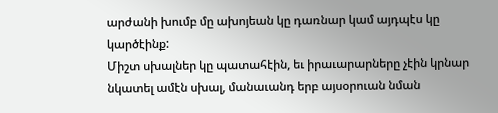արժանի խումբ մը ախոյեան կը դառնար կամ այդպէս կը կարծէինք:
Միշտ սխալներ կը պատահէին, եւ իրաւարարները չէին կրնար նկատել ամէն սխալ, մանաւանդ երբ այսօրուան նման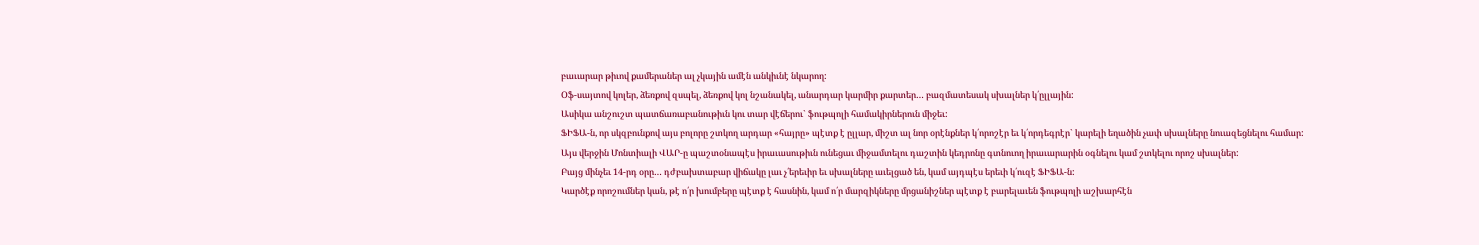բաւարար թիւով քամերաներ ալ չկային ամէն անկիւնէ նկարող:
Օֆ-սայտով կոլեր, ձեռքով զսպել, ձեռքով կոլ նշանակել, անարդար կարմիր քարտեր… բազմատեսակ սխալներ կ՛ըլլային:
Ասիկա անշուշտ պատճառաբանութիւն կու տար վէճերու` ֆութպոլի համակիրներուն միջեւ:
ՖԻՖԱ-ն, որ սկզբունքով այս բոլորը շտկող արդար «հայրը» պէտք է ըլլար, միշտ ալ նոր օրէնքներ կ՛որոշէր եւ կ՛որդեգրէր` կարելի եղածին չափ սխալները նուազեցնելու համար:
Այս վերջին Մոնտիալի ՎԱՐ-ը պաշտօնապէս իրաւասութիւն ունեցաւ միջամտելու դաշտին կեդրոնը գտնուող իրաւարարին օգնելու կամ շտկելու որոշ սխալներ:
Բայց մինչեւ 14-րդ օրը… դժբախտաբար վիճակը լաւ չ՛երեւիր եւ սխալները աւելցած են, կամ այդպէս երեւի կ՛ուզէ ՖԻՖԱ-ն:
Կարծէք որոշումներ կան, թէ ո՛ր խումբերը պէտք է հասնին, կամ ո՛ր մարզիկները մրցանիշներ պէտք է բարելաւեն ֆութպոլի աշխարհէն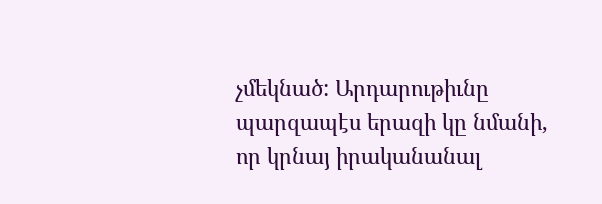չմեկնած: Արդարութիւնը պարզապէս երազի կը նմանի, որ կրնայ իրականանալ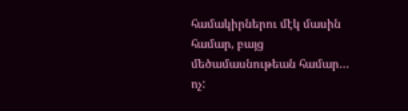համակիրներու մէկ մասին համար, բայց մեծամասնութեան համար… ոչ: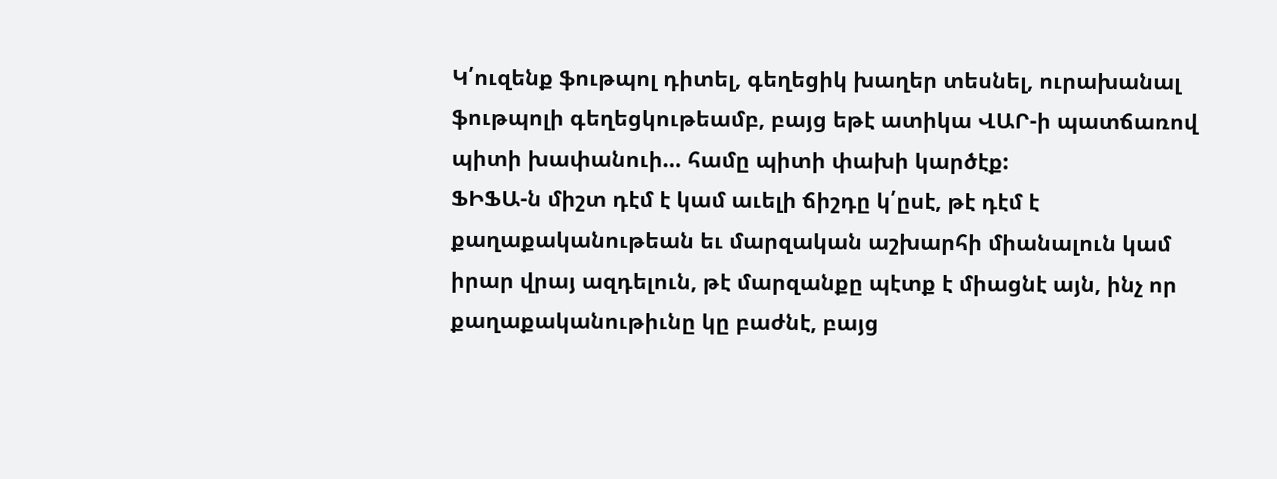Կ՛ուզենք ֆութպոլ դիտել, գեղեցիկ խաղեր տեսնել, ուրախանալ ֆութպոլի գեղեցկութեամբ, բայց եթէ ատիկա ՎԱՐ-ի պատճառով պիտի խափանուի… համը պիտի փախի կարծէք:
ՖԻՖԱ-ն միշտ դէմ է կամ աւելի ճիշդը կ՛ըսէ, թէ դէմ է քաղաքականութեան եւ մարզական աշխարհի միանալուն կամ իրար վրայ ազդելուն, թէ մարզանքը պէտք է միացնէ այն, ինչ որ քաղաքականութիւնը կը բաժնէ, բայց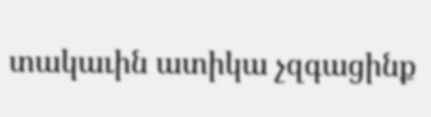տակաւին ատիկա չզգացինք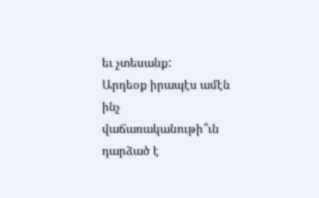եւ չտեսանք:
Արդեօք իրապէս ամէն ինչ վաճառականութի՞ւն դարձած է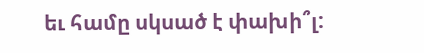եւ համը սկսած է փախի՞լ: